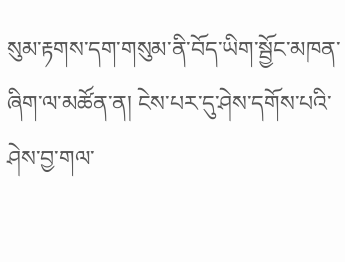སུམ་རྟགས་དག་གསུམ་ནི་བོད་ཡིག་སྦྱོང་མཁན་ཞིག་ལ་མཚོན་ན། ངེས་པར་དུ་ཤེས་དགོས་པའི་ཤེས་བྱ་གལ་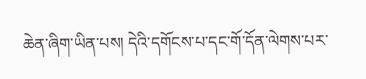ཆེན་ཞིག་ཡིན་པས། དེའི་དགོངས་པ་དང་གོ་དོན་ལེགས་པར་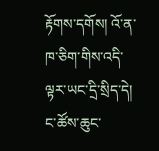རྟོགས་དགོས། འོ་ན་ཁ་ཅིག་གིས་འདི་ལྟར་ཡང་དྲི་སྲིད་དེ། ང་ཚོས་ཆུང་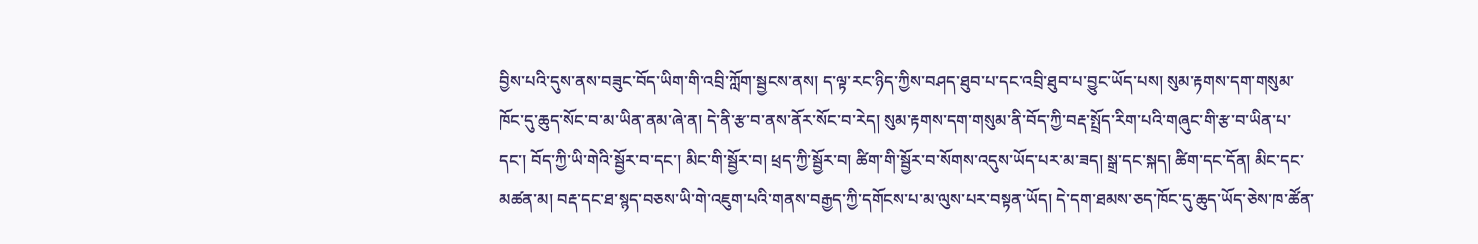བྱིས་པའི་དུས་ནས་བཟུང་བོད་ཡིག་གི་འབྲི་ཀློག་སྦྱངས་ནས། ད་ལྟ་རང་ཉིད་ཀྱིས་བཤད་ཐུབ་པ་དང་འབྲི་ཐུབ་པ་བྱུང་ཡོད་པས། སུམ་རྟགས་དག་གསུམ་ཁོང་དུ་ཆུད་སོང་བ་མ་ཡིན་ནམ་ཞེ་ན། དེ་ནི་རྩ་བ་ནས་ནོར་སོང་བ་རེད། སུམ་རྟགས་དག་གསུམ་ནི་བོད་ཀྱི་བརྡ་སྤྲོད་རིག་པའི་གཞུང་གི་རྩ་བ་ཡིན་པ་དང་། བོད་ཀྱི་ཡི་གེའི་སྦྱོར་བ་དང་། མིང་གི་སྦྱོར་བ། ཕྲད་ཀྱི་སྦྱོར་བ། ཚིག་གི་སྦྱོར་བ་སོགས་འདུས་ཡོད་པར་མ་ཟད། སྒྲ་དང་སྐད། ཚིག་དང་དོན། མིང་དང་མཚན་མ། བརྡ་དང་ཐ་སྙད་བཅས་ཡི་གེ་འཇུག་པའི་གནས་བརྒྱད་ཀྱི་དགོངས་པ་མ་ལུས་པར་བསྟན་ཡོད། དེ་དག་ཐམས་ཅད་ཁོང་དུ་ཆུད་ཡོད་ཅེས་ཁ་ཚོན་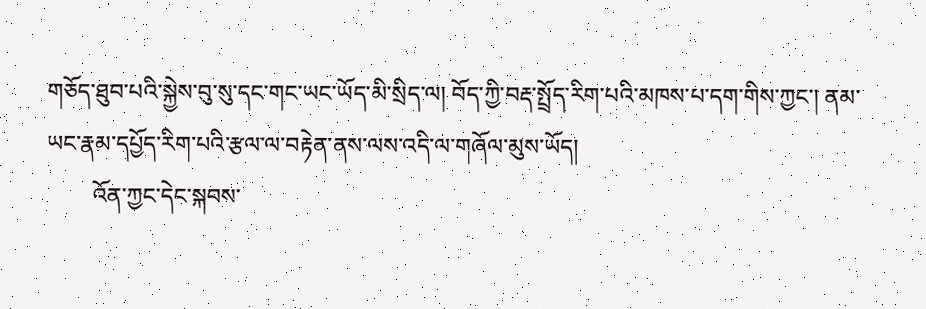གཅོད་ཐུབ་པའི་སྐྱེས་བུ་སུ་དང་གང་ཡང་ཡོད་མི་སྲིད་ལ། བོད་ཀྱི་བརྡ་སྤྲོད་རིག་པའི་མཁས་པ་དག་གིས་ཀྱང་། ནམ་ཡང་རྣམ་དཔྱོད་རིག་པའི་རྩལ་ལ་བརྟེན་ནས་ལས་འདི་ལ་གཞོལ་མུས་ཡོད།
        འོན་ཀྱང་དེང་སྐབས་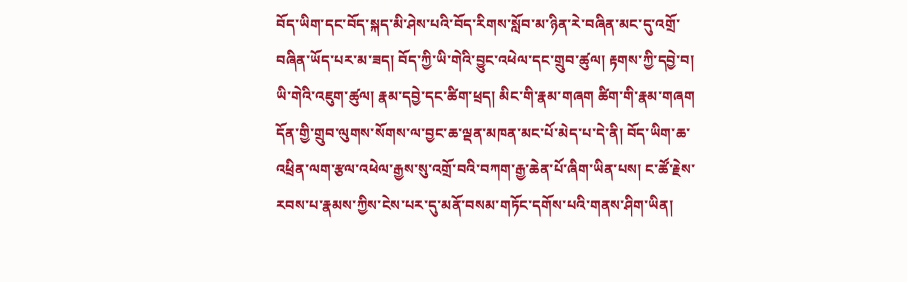བོད་ཡིག་དང་བོད་སྐད་མི་ཤེས་པའི་བོད་རིགས་སློབ་མ་ཉིན་རེ་བཞིན་མང་དུ་འགྲོ་བཞིན་ཡོད་པར་མ་ཟད། བོད་ཀྱི་ཡི་གེའི་བྱུང་འཕེལ་དང་གྲུབ་ཚུལ། རྟགས་ཀྱི་དབྱེ་བ། ཡི་གེའི་འཇུག་ཚུལ། རྣམ་དབྱེ་དང་ཚིག་ཕྲད། མིང་གི་རྣམ་གཞག ཚིག་གི་རྣམ་གཞག དོན་གྱི་གྲུབ་ལུགས་སོགས་ལ་བྱང་ཆ་ལྡན་མཁན་མང་པོ་མེད་པ་དེ་ནི། བོད་ཡིག་ཆ་འཕྲིན་ལག་རྩལ་འཕེལ་རྒྱས་སུ་འགྲོ་བའི་བཀག་རྒྱ་ཆེན་པོ་ཞིག་ཡིན་པས། ང་ཚོ་རྗེས་རབས་པ་རྣམས་ཀྱིས་ངེས་པར་དུ་མནོ་བསམ་གཏོང་དགོས་པའི་གནས་ཤིག་ཡིན།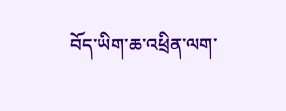བོད་ཡིག་ཆ་འཕྲིན་ལག་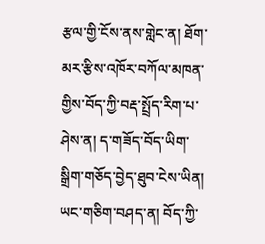རྩལ་གྱི་ངོས་ནས་གླེང་ན། ཐོག་མར་རྩིས་འཁོར་བཀོལ་མཁན་གྱིས་བོད་ཀྱི་བརྡ་སྤྲོད་རིག་པ་ཤེས་ན། ད་གཟོད་བོད་ཡིག་སྒྲིག་གཅོད་བྱེད་ཐུབ་ངེས་ཡིན། ཡང་གཅིག་བཤད་ན། བོད་ཀྱི་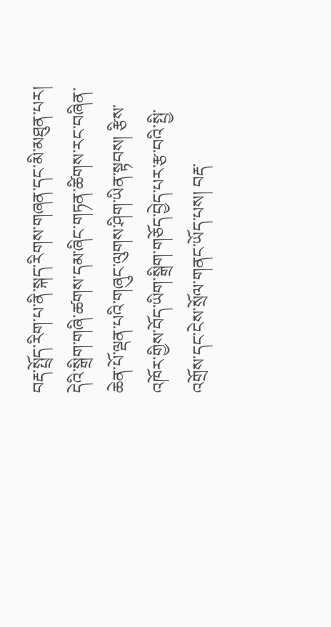བརྡ་སྤྲོད་རིག་པ་ནི་སྐད་རིགས་གཞན་དང་མི་མཐུན་པར། དེའི་སྒྲིག་གཞི་ཚགས་དམ་ཞིང་གཏན་ཚིགས་རང་བཞིན་ཆེན་པོ་ལྡན་པའི་གཞུང་ལུགས་ཤིག་ཡིན་སྟབས། རྩིས་འཁོར་གྱིས་བོད་ཡིག་སྒྲིག་གཅོད་བྱེད་པར་རྩ་བའི་སྤྱི་འགྲོས་དང་ངེས་སྲོལ་གནང་ཡོད་པས། བརྡ་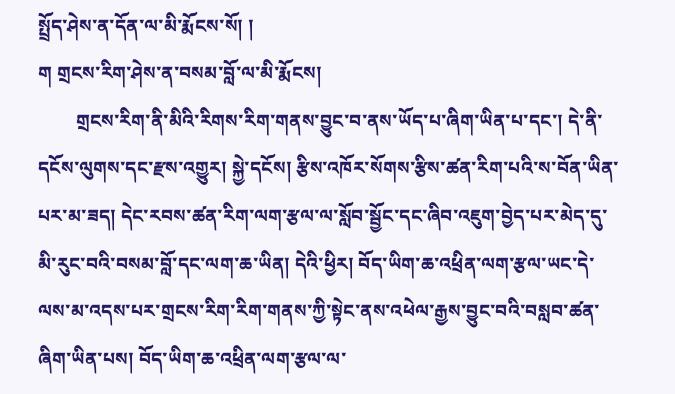སྤྲོད་ཤེས་ན་དོན་ལ་མི་རྨོངས་སོ། །
ག གྲངས་རིག་ཤེས་ན་བསམ་བློ་ལ་མི་རྨོངས།
        གྲངས་རིག་ནི་མིའི་རིགས་རིག་གནས་བྱུང་བ་ནས་ཡོད་པ་ཞིག་ཡིན་པ་དང་། དེ་ནི་དངོས་ལུགས་དང་རྫས་འགྱུར། སྐྱེ་དངོས། རྩིས་འཁོར་སོགས་རྩིས་ཚན་རིག་པའི་ས་བོན་ཡིན་པར་མ་ཟད། དེང་རབས་ཚན་རིག་ལག་རྩལ་ལ་སློབ་སྦྱོང་དང་ཞིབ་འཇུག་བྱེད་པར་མེད་དུ་མི་རུང་བའི་བསམ་བློ་དང་ལག་ཆ་ཡིན། དེའི་ཕྱིར། བོད་ཡིག་ཆ་འཕྲིན་ལག་རྩལ་ཡང་དེ་ལས་མ་འདས་པར་གྲངས་རིག་རིག་གནས་ཀྱི་སྟེང་ནས་འཕེལ་རྒྱས་བྱུང་བའི་བསླབ་ཚན་ཞིག་ཡིན་པས། བོད་ཡིག་ཆ་འཕྲིན་ལག་རྩལ་ལ་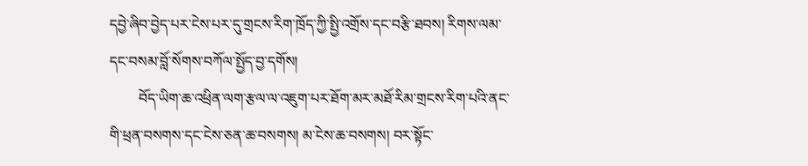དབྱེ་ཞིབ་བྱེད་པར་ངེས་པར་དུ་གྲངས་རིག་ཁྲོད་ཀྱི་སྤྱི་འགྲོས་དང་བརྩི་ཐབས། རིགས་ལམ་དང་བསམ་བློ་སོགས་བཀོལ་སྤྱོད་བྱ་དགོས།
        བོད་ཡིག་ཆ་འཕྲིན་ལག་རྩལ་ལ་འཇུག་པར་ཐོག་མར་མཐོ་རིམ་གྲངས་རིག་པའི་ནང་གི་ཕྲན་བསགས་དང་ངེས་ཅན་ཆ་བསགས། མ་ངེས་ཆ་བསགས། བར་སྟོང་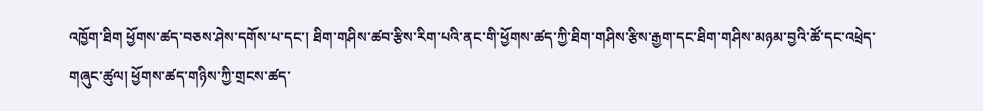འཁྱོག་ཐིག ཕྱོགས་ཚད་བཅས་ཤེས་དགོས་པ་དང་། ཐིག་གཤིས་ཚབ་རྩིས་རིག་པའི་ནང་གི་ཕྱོགས་ཚད་ཀྱི་ཐིག་གཤིས་རྩིས་རྒྱག་དང་ཐིག་གཤིས་མཉམ་བྱའི་ཚོ་དང་འཕྲེད་གཞུང་ཚུལ། ཕྱོགས་ཚད་གཉིས་ཀྱི་གྲངས་ཚད་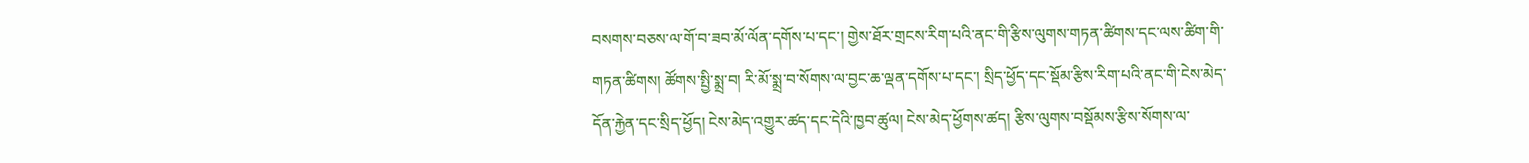བསགས་བཅས་ལ་གོ་བ་ཟབ་མོ་ལོན་དགོས་པ་དང་། གྱེས་ཐོར་གྲངས་རིག་པའི་ནང་གི་རྩིས་ལུགས་གཏན་ཚིགས་དང་ལས་ཚིག་གི་གཏན་ཚིགས། ཚོགས་སྤྱི་སྨྲ་བ། རི་མོ་སྨྲ་བ་སོགས་ལ་བྱང་ཆ་ལྡན་དགོས་པ་དང་། སྲིད་ཕྱོད་དང་སྡོམ་རྩིས་རིག་པའི་ནང་གི་ངེས་མེད་དོན་རྐྱེན་དང་སྲིད་ཕྱོད། ངེས་མེད་འགྱུར་ཚད་དང་དེའི་ཁྱབ་ཚུལ། ངེས་མེད་ཕྱོགས་ཚད། རྩིས་ལུགས་བསྡོམས་རྩིས་སོགས་ལ་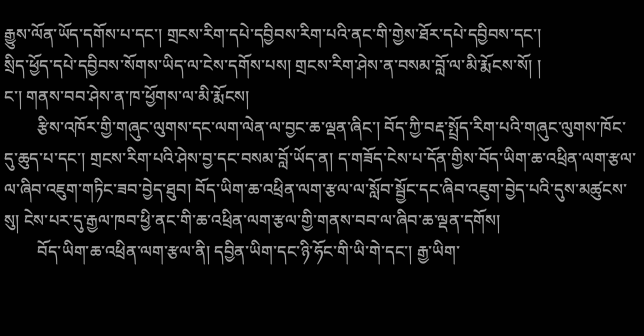རྒྱུས་ལོན་ཡོད་དགོས་པ་དང་། གྲངས་རིག་དཔེ་དབྱིབས་རིག་པའི་ནང་གི་གྱེས་ཐོར་དཔེ་དབྱིབས་དང་།
སྲིད་ཕྱོད་དཔེ་དབྱིབས་སོགས་ཡིད་ལ་ངེས་དགོས་པས། གྲངས་རིག་ཤེས་ན་བསམ་བློ་ལ་མི་རྨོངས་སོ། །
ང་། གནས་བབ་ཤེས་ན་ཁ་ཕྱོགས་ལ་མི་རྨོངས།
        རྩིས་འཁོར་གྱི་གཞུང་ལུགས་དང་ལག་ལེན་ལ་བྱང་ཆ་ལྡན་ཞིང་། བོད་ཀྱི་བརྡ་སྤྲོད་རིག་པའི་གཞུང་ལུགས་ཁོང་དུ་ཆུད་པ་དང་། གྲངས་རིག་པའི་ཤེས་བྱ་དང་བསམ་བློ་ཡོད་ན། ད་གཟོད་ངེས་པ་དོན་གྱིས་བོད་ཡིག་ཆ་འཕྲིན་ལག་རྩལ་ལ་ཞིབ་འཇུག་གཏིང་ཟབ་བྱེད་ཐུབ། བོད་ཡིག་ཆ་འཕྲིན་ལག་རྩལ་ལ་སློབ་སྦྱོང་དང་ཞིབ་འཇུག་བྱེད་པའི་དུས་མཚུངས་སུ། ངེས་པར་དུ་རྒྱལ་ཁབ་ཕྱི་ནང་གི་ཆ་འཕྲིན་ལག་རྩལ་གྱི་གནས་བབ་ལ་ཞིབ་ཆ་ལྡན་དགོས།
        བོད་ཡིག་ཆ་འཕྲིན་ལག་རྩལ་ནི། དབྱིན་ཡིག་དང་ཉི་ཧོང་གི་ཡི་གེ་དང་། རྒྱ་ཡིག་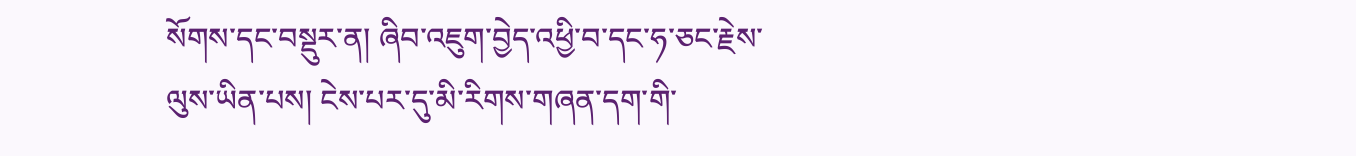སོགས་དང་བསྡུར་ན། ཞིབ་འཇུག་བྱེད་འཕྱི་བ་དང་ཧ་ཅང་རྗེས་ལུས་ཡིན་པས། ངེས་པར་དུ་མི་རིགས་གཞན་དག་གི་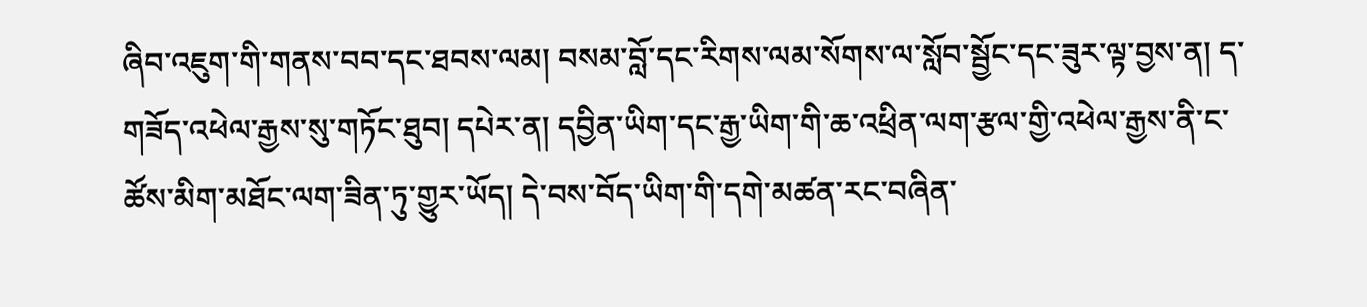ཞིབ་འཇུག་གི་གནས་བབ་དང་ཐབས་ལམ། བསམ་བློ་དང་རིགས་ལམ་སོགས་ལ་སློབ་སྦྱོང་དང་ཟུར་ལྟ་བྱས་ན། ད་གཟོད་འཕེལ་རྒྱས་སུ་གཏོང་ཐུབ། དཔེར་ན། དབྱིན་ཡིག་དང་རྒྱ་ཡིག་གི་ཆ་འཕྲིན་ལག་རྩལ་གྱི་འཕེལ་རྒྱས་ནི་ང་ཚོས་མིག་མཐོང་ལག་ཟིན་ཏུ་གྱུར་ཡོད། དེ་བས་བོད་ཡིག་གི་དགེ་མཚན་རང་བཞིན་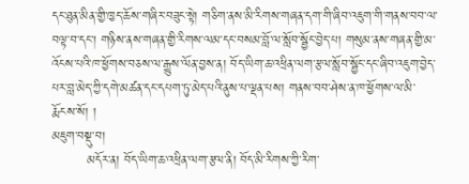དང་ཐུན་མིན་གྱི་ཁྱད་ཆོས་གཞིར་བཟུང་སྟེ། གཅིག་ནས་མི་རིགས་གཞན་དག་གི་ཞིབ་འཇུག་གི་གནས་བབ་ལ་བལྟ་བ་དང་། གཉིས་ནས་གཞན་གྱི་རིགས་ལམ་དང་བསམ་བློ་ལ་སློབ་སྦྱོང་བྱེད་པ། གསུམ་ནས་གཞན་གྱི་མ་འོངས་པའི་ཁ་ཕྱོགས་བཅས་ལ་རྒྱུས་ལོན་བྱས་ན། བོད་ཡིག་ཆ་འཕྲིན་ལག་རྩལ་སློབ་སྦྱོང་དང་ཞིབ་འཇུག་བྱེད་པར་བླ་མེད་ཀྱི་དགེ་མཚན་དང་དཔག་ཏུ་མེད་པའི་ནུས་པ་ལྡན་པས། གནས་བབ་ཤེས་ན་ཁ་ཕྱོགས་ལ་མི་རྨོངས་སོ། །
མཇུག་བསྡུ་བ།
        མདོར་ན། བོད་ཡིག་ཆ་འཕྲིན་ལག་རྩལ་ནི། བོད་མི་རིགས་ཀྱི་རིག་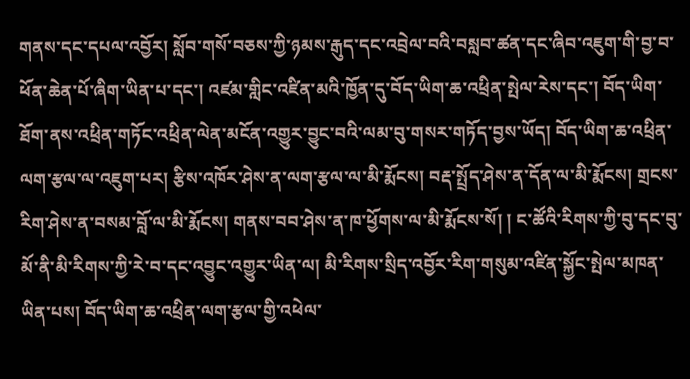གནས་དང་དཔལ་འབྱོར། སློབ་གསོ་བཅས་ཀྱི་ཉམས་རྒུད་དང་འབྲེལ་བའི་བསླབ་ཚན་དང་ཞིབ་འཇུག་གི་བྱ་བ་ཕོན་ཆེན་པོ་ཞིག་ཡིན་པ་དང་། འཛམ་གླིང་འཛིན་མའི་ཁྱོན་དུ་བོད་ཡིག་ཆ་འཕྲིན་སྤེལ་རེས་དང་། བོད་ཡིག་ཐོག་ནས་འཕྲིན་གཏོང་འཕྲིན་ལེན་མངོན་འགྱུར་བྱུང་བའི་ལམ་བུ་གསར་གཏོད་བྱས་ཡོད། བོད་ཡིག་ཆ་འཕྲིན་ལག་རྩལ་ལ་འཇུག་པར། རྩིས་འཁོར་ཤེས་ན་ལག་རྩལ་ལ་མི་རྨོངས། བརྡ་སྤྲོད་ཤེས་ན་དོན་ལ་མི་རྨོངས། གྲངས་རིག་ཤེས་ན་བསམ་བློ་ལ་མི་རྨོངས། གནས་བབ་ཤེས་ན་ཁ་ཕྱོགས་ལ་མི་རྨོངས་སོ། ། ང་ཚོའི་རིགས་ཀྱི་བུ་དང་བུ་མོ་ནི་མི་རིགས་ཀྱི་རེ་བ་དང་འབྱུང་འགྱུར་ཡིན་ལ། མི་རིགས་སྲིད་འབྱོར་རིག་གསུམ་འཛིན་སྐྱོང་སྤེལ་མཁན་ཡིན་པས། བོད་ཡིག་ཆ་འཕྲིན་ལག་རྩལ་གྱི་འཕེལ་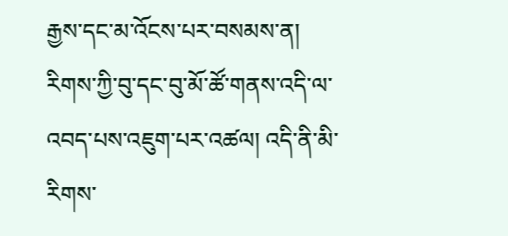རྒྱས་དང་མ་འོངས་པར་བསམས་ན། རིགས་ཀྱི་བུ་དང་བུ་མོ་ཚོ་གནས་འདི་ལ་འབད་པས་འཇུག་པར་འཚལ། འདི་ནི་མི་རིགས་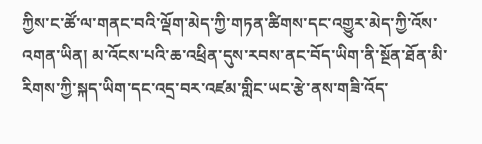ཀྱིས་ང་ཚོ་ལ་གནང་བའི་ལྡོག་མེད་ཀྱི་གཏན་ཚིགས་དང་འགྱུར་མེད་ཀྱི་འོས་འགན་ཡིན། མ་འོངས་པའི་ཆ་འཕྲིན་དུས་རབས་ནང་བོད་ཡིག་ནི་སྔོན་ཐོན་མི་རིགས་ཀྱི་སྐད་ཡིག་དང་འདྲ་བར་འཛམ་གླིང་ཡང་རྩེ་ནས་གཟི་འོད་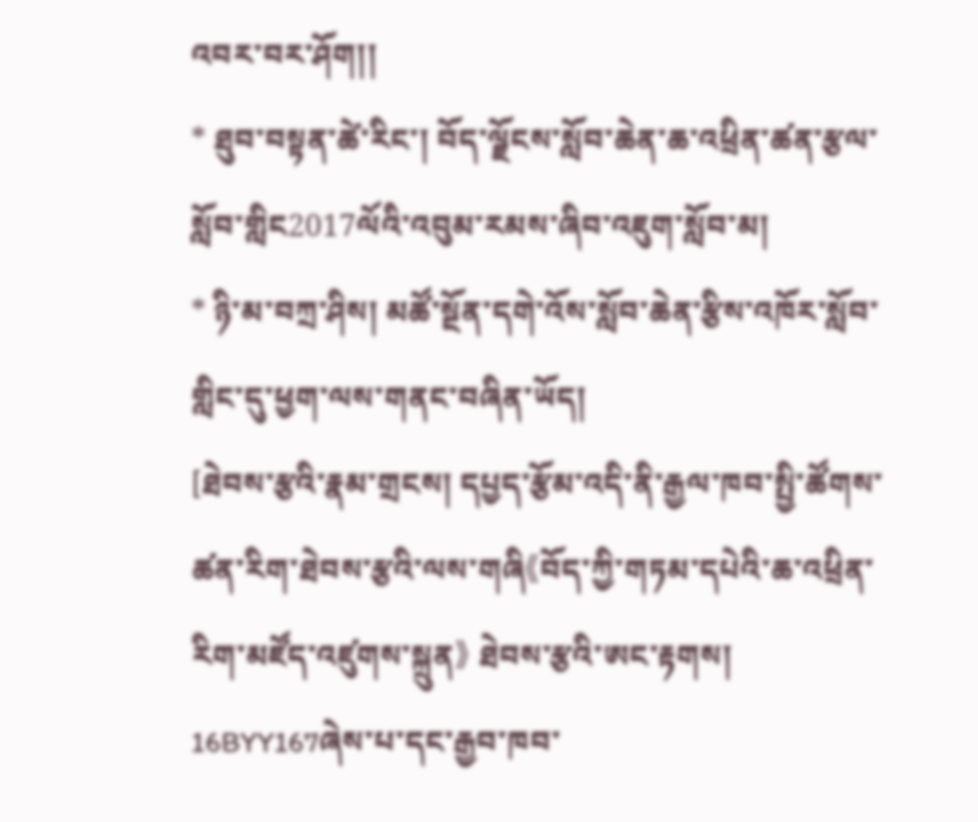འབར་བར་ཤོག།།
* ཐུབ་བསྟན་ཚེ་རིང་། བོད་ལྗོངས་སློབ་ཆེན་ཆ་འཕྲིན་ཚན་རྩལ་སློབ་གླིང2017ལོའི་འབུམ་རམས་ཞིབ་འཇུག་སློབ་མ།
* ཉི་མ་བཀྲ་ཤིས། མཚོ་སྔོན་དགེ་འོས་སློབ་ཆེན་རྩིས་འཁོར་སློབ་གླིང་དུ་ཕྱག་ལས་གནང་བཞིན་ཡོད།
[ཐེབས་རྩའི་རྣམ་གྲངས། དཔྱད་རྩོམ་འདི་ནི་རྒྱལ་ཁབ་སྤྱི་ཚོགས་ཚན་རིག་ཐེབས་རྩའི་ལས་གཞི《བོད་ཀྱི་གཏམ་དཔེའི་ཆ་འཕྲིན་རིག་མཛོད་འཛུགས་སྐྲུན》 ཐེབས་རྩའི་ཨང་རྟགས། 16BYY167ཞེས་པ་དང་རྒྱབ་ཁབ་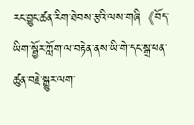རང་བྱུང་ཚན་རིག་ཐེབས་རྩའི་ལས་གཞི《བོད་ཡིག་སྦྱོར་ཀློག་ལ་བརྟེན་ནས་ཡི་གེ་དང་སྒྲ་ཕན་ཚུན་བརྗེ་སྒྱུར་ལག་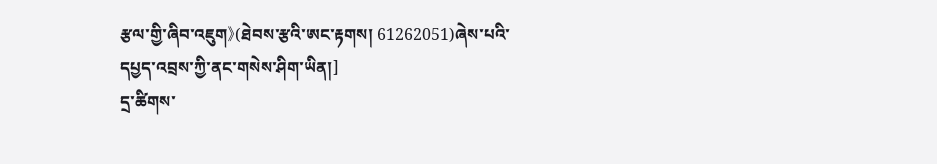རྩལ་གྱི་ཞིབ་འཇུག》(ཐེབས་རྩའི་ཨང་རྟགས། 61262051)ཞེས་པའི་དཔྱད་འབྲས་ཀྱི་ནང་གསེས་ཤིག་ཡིན།]
དྲ་ཚིགས་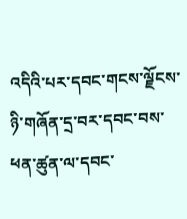འདིའི་པར་དབང་གངས་ལྗོངས་ཉི་གཞོན་དྲ་བར་དབང་བས་ཕན་ཚུན་ལ་དབང་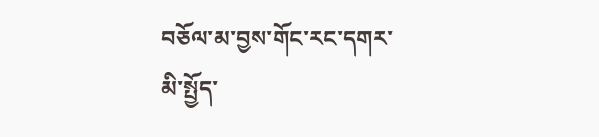བཅོལ་མ་བྱས་གོང་རང་དགར་མི་སྤྱོད་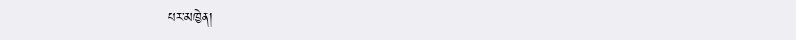པར་མཁྱེན།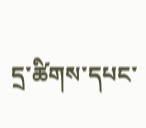དྲ་ཚིགས་དཔང་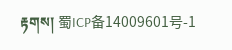རྟགས། 蜀ICP备14009601号-1